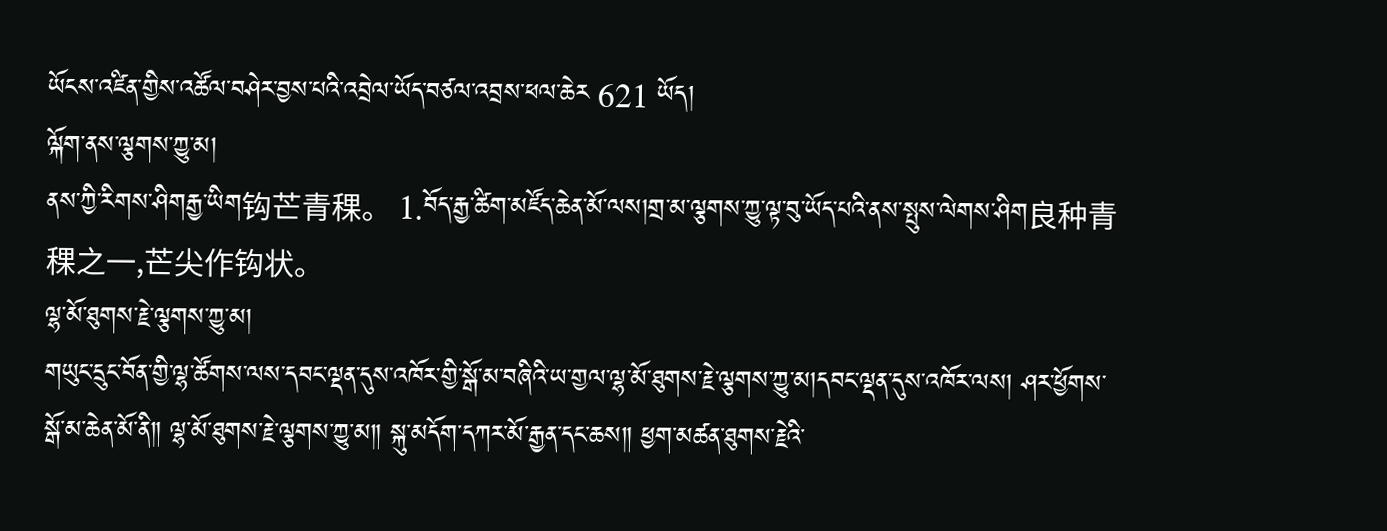ཡོངས་འཛིན་གྱིས་འཚོལ་བཤེར་བྱས་པའི་འབྲེལ་ཡོད་བཙལ་འབྲས་ཕལ་ཆེར 621 ཡོད།
ལྐོག་ནས་ལྕགས་ཀྱུ་མ།
ནས་ཀྱི་རིགས་ཤིགརྒྱ་ཡིག钩芒青稞。 1.བོད་རྒྱ་ཚིག་མཛོད་ཆེན་མོ་ལས།གྲ་མ་ལྕགས་ཀྱུ་ལྟ་བུ་ཡོད་པའི་ནས་སྤུས་ལེགས་ཤིག良种青稞之一,芒尖作钩状。
ལྷ་མོ་ཐུགས་རྗེ་ལྕགས་ཀྱུ་མ།
གཡུང་དྲུང་བོན་གྱི་ལྷ་ཚོགས་ལས་དབང་ལྡན་དུས་འཁོར་གྱི་སྒོ་མ་བཞིའི་ཡ་གྱལ་ལྷ་མོ་ཐུགས་རྗེ་ལྕགས་ཀྱུ་མ།དབང་ལྡན་དུས་འཁོར་ལས། ཤར་ཕྱོགས་སྒོ་མ་ཆེན་མོ་ནི༎ ལྷ་མོ་ཐུགས་རྗེ་ལྕགས་ཀྱུ་མ༎ སྐུ་མདོག་དཀར་མོ་རྒྱན་དང་ཆས༎ ཕྱག་མཚན་ཐུགས་རྗེའི་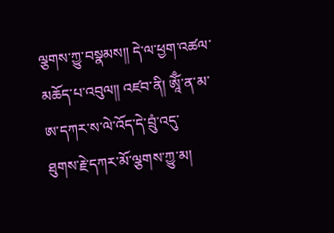ལྕགས་ཀྱུ་བསྣམས༎ དེ་ལ་ཕྱག་འཚལ་མཆོད་པ་འབུལ༎ འཛབ་ནི། ཨཱོྃ་ན་མ་ཨ་དཀར་ས་ལེ་འོད་དེ་བྲུཾ་འདུ་
ཐུགས་རྗེ་དཀར་མོ་ལྕགས་ཀྱུ་མ།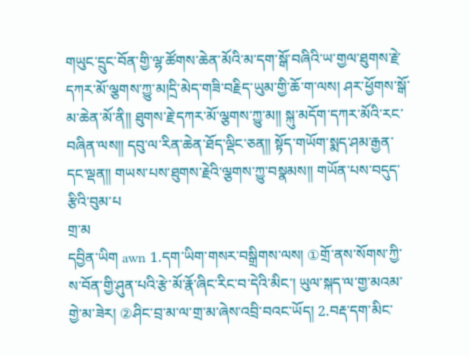གཡུང་དྲུང་བོན་གྱི་ལྷ་ཚོགས་ཆེན་མོའི་མ་དག་སྒོ་བཞིའི་ཡ་གྱལ་ཐུགས་རྗེ་དཀར་མོ་ལྕགས་ཀྱུ་མ།དྲི་མེད་གཟི་བརྗིད་ཡུམ་གྱི་ཆོ་ག་ལས། ཤར་ཕྱོགས་སྒོ་མ་ཆེན་མོ་ནི༎ ཐུགས་རྗེ་དཀར་མོ་ལྕགས་ཀྱུ་མ༎ སྐུ་མདོག་དཀར་མོའི་རང་བཞིན་ལས༎ དབུ་ལ་རིན་ཆེན་ཐོད་ལྡིང་ཅན༎ སྟོད་གཡོག་སྨད་ཤམ་རྒྱན་དང་ལྡན༎ གཡས་པས་ཐུགས་རྗེའི་ལྕགས་ཀྱུ་བསྣམས༎ གཡོན་པས་བདུད་རྩིའི་བུམ་པ
གྲ་མ
དབྱིན་ཡིག awn 1.དག་ཡིག་གསར་བསྒྲིགས་ལས། ①གྲོ་ནས་སོགས་ཀྱི་ས་བོན་གྱི་ཤུན་པའི་རྩེ་མོ་རྣོ་ཞིང་རིང་བ་དེའི་མིང་། ཡུལ་སྐད་ལ་གྱ་མའམ་གྱེ་མ་ཟེར། ②ཤིང་བྲ་མ་ལ་གྲ་མ་ཞེས་འབྲི་བའང་ཡོད། 2.བརྡ་དག་མིང་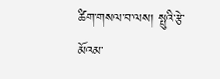ཚིག་གསལ་བ་ལས། སྤུའི་རྩེ་མོའམ་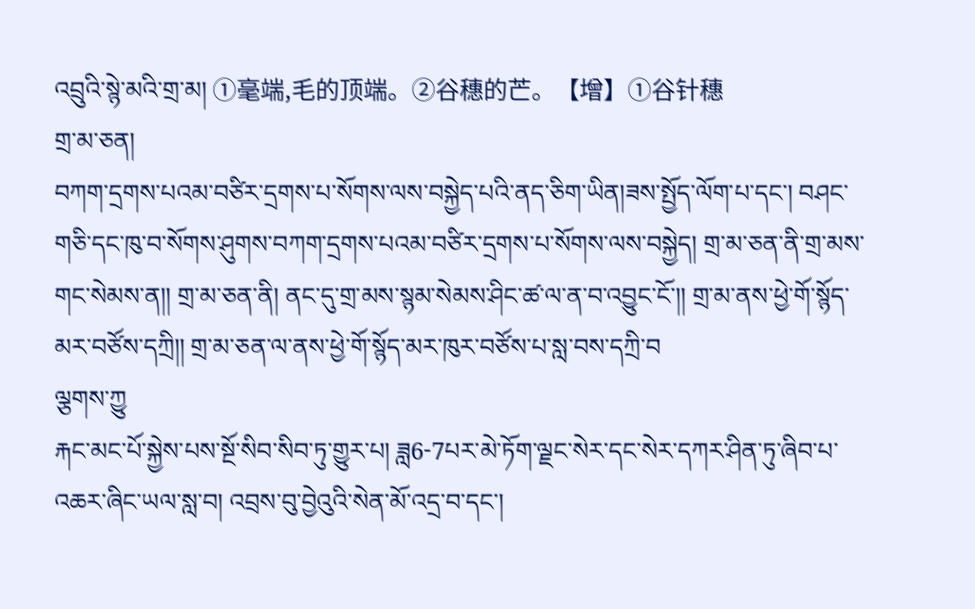འབྲུའི་སྙེ་མའི་གྲ་མ། ①毫端,毛的顶端。②谷穗的芒。【增】①谷针穗
གྲ་མ་ཅན།
བཀག་དྲགས་པའམ་བཙིར་དྲགས་པ་སོགས་ལས་བསྐྱེད་པའི་ནད་ཅིག་ཡིན།ཟས་སྤྱོད་ལོག་པ་དང་། བཤང་གཅི་དང་ཁུ་བ་སོགས་ཤུགས་བཀག་དྲགས་པའམ་བཙིར་དྲགས་པ་སོགས་ལས་བསྐྱེད། གྲ་མ་ཅན་ནི་གྲ་མས་གང་སེམས་ན།། གྲ་མ་ཅན་ནི། ནང་དུ་གྲ་མས་སྙམ་སེམས་ཤིང་ཚ་ལ་ན་བ་འབྱུང་ངོ་།། གྲ་མ་ནས་ཕྱེ་གོ་སྙོད་མར་བཙོས་དཀྲི།། གྲ་མ་ཅན་ལ་ནས་ཕྱེ་གོ་སྙོད་མར་ཁུར་བཙོས་པ་སླ་བས་དཀྲི་བ
ལྕགས་ཀྱུ
རྐང་མང་པོ་སྐྱེས་པས་སྔོ་སིབ་སིབ་ཏུ་གྱུར་པ། ཟླ6-7པར་མེ་ཏོག་ལྗང་སེར་དང་སེར་དཀར་ཤིན་ཏུ་ཞིབ་པ་འཆར་ཞིང་ཡལ་སླ་བ། འབྲས་བུ་བྱེའུའི་སེན་མོ་འདྲ་བ་དང་།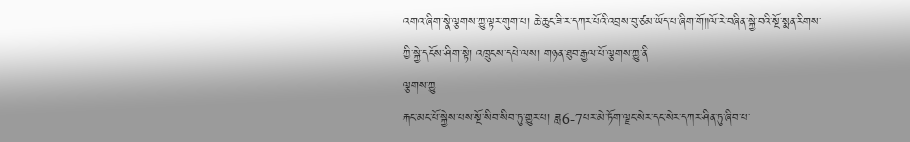འགའ་ཞིག་སྣེ་ལྕགས་ཀྱུ་ལྟར་གུག་པ། ཆེ་ཆུང་ཟི་ར་དཀར་པོའི་འབྲས་བུ་ཙམ་ཡོད་པ་ཞིག་གོ༎ལོ་རེ་བཞིན་སྐྱེ་བའི་སྔོ་སྨན་རིགས་ཀྱི་སྐྱེ་དངོས་ཤིག་སྟེ། འཁྲུངས་དཔེ་ལས། གཉན་ཐུབ་རྒྱལ་པོ་ལྕགས་ཀྱུ་ནི
ལྕགས་ཀྱུ
རྐང་མང་པོ་སྐྱེས་པས་སྔོ་སིབ་སིབ་ཏུ་གྱུར་པ། ཟླ6-7པར་མེ་ཏོག་ལྗང་སེར་དང་སེར་དཀར་ཤིན་ཏུ་ཞིབ་པ་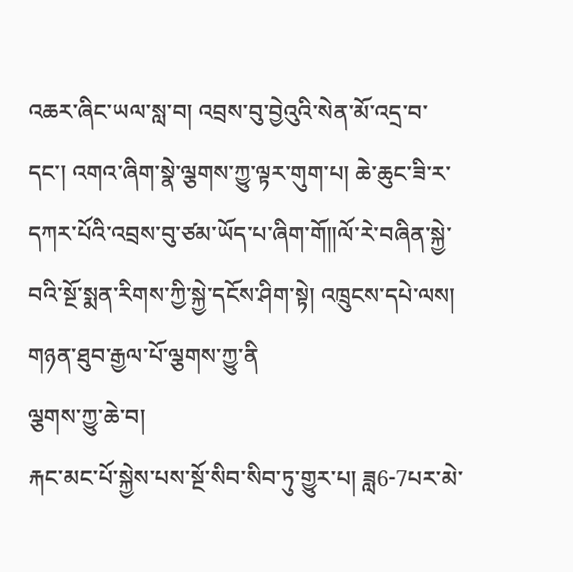འཆར་ཞིང་ཡལ་སླ་བ། འབྲས་བུ་བྱེའུའི་སེན་མོ་འདྲ་བ་དང་། འགའ་ཞིག་སྣེ་ལྕགས་ཀྱུ་ལྟར་གུག་པ། ཆེ་ཆུང་ཟི་ར་དཀར་པོའི་འབྲས་བུ་ཙམ་ཡོད་པ་ཞིག་གོ༎ལོ་རེ་བཞིན་སྐྱེ་བའི་སྔོ་སྨན་རིགས་ཀྱི་སྐྱེ་དངོས་ཤིག་སྟེ། འཁྲུངས་དཔེ་ལས། གཉན་ཐུབ་རྒྱལ་པོ་ལྕགས་ཀྱུ་ནི
ལྕགས་ཀྱུ་ཆེ་བ།
རྐང་མང་པོ་སྐྱེས་པས་སྔོ་སིབ་སིབ་ཏུ་གྱུར་པ། ཟླ6-7པར་མེ་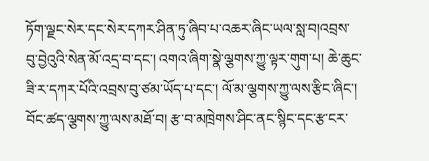ཏོག་ལྗང་སེར་དང་སེར་དཀར་ཤིན་ཏུ་ཞིབ་པ་འཆར་ཞིང་ཡལ་སླ་བ།འབྲས་བུ་བྱེའུའི་སེན་མོ་འདྲ་བ་དང་། འགའ་ཞིག་སྣེ་ལྕགས་ཀྱུ་ལྟར་གུག་པ། ཆེ་ཆུང་ཟི་ར་དཀར་པོའི་འབྲས་བུ་ཙམ་ཡོད་པ་དང་། ལོ་མ་ལྕགས་ཀྱུ་ལས་རྩིང་ཞིང་། བོང་ཚད་ལྕགས་ཀྱུ་ལས་མཐོ་བ། རྩ་བ་མཁྲེགས་ཤིང་ནང་སྙིང་དང་རྩ་ངར་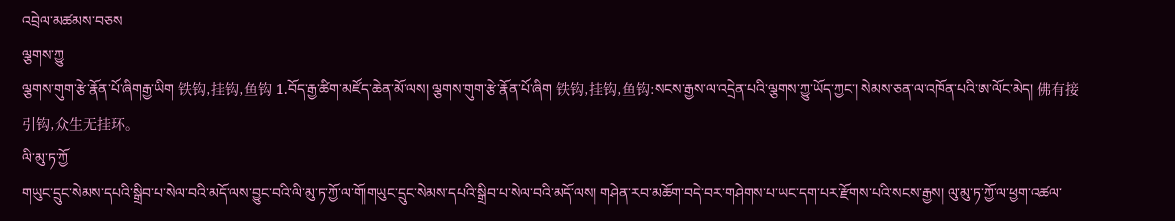འབྲེལ་མཚམས་བཅས
ལྕགས་ཀྱུ
ལྕགས་གུག་རྩེ་རྣོན་པོ་ཞིགརྒྱ་ཡིག 铁钩,挂钩,鱼钩 1.བོད་རྒྱ་ཚིག་མཛོད་ཆེན་མོ་ལས། ལྕགས་གུག་རྩེ་རྣོན་པོ་ཞིག 铁钩,挂钩,鱼钩:སངས་རྒྱས་ལ་འདྲེན་པའི་ལྕགས་ཀྱུ་ཡོད་ཀྱང་། སེམས་ཅན་ལ་འཁོན་པའི་ཨ་ལོང་མེད། 佛有接引钩,众生无挂环。
ལི་མུ་ཏ་ཀྱོ
གཡུང་དྲུང་སེམས་དཔའི་སྒྲིབ་པ་སེལ་བའི་མདོ་ལས་བྱུང་བའི་ལི་མུ་ཏ་ཀྱོ་ལ་གོ།གཡུང་དྲུང་སེམས་དཔའི་སྒྲིབ་པ་སེལ་བའི་མདོ་ལས། གཤེན་རབ་མཆོག་བདེ་བར་གཤེགས་པ་ཡང་དག་པར་རྫོགས་པའི་སངས་རྒྱས། ལུ་མུ་ཏ་ཀྱོ་ལ་ཕྱག་འཚལ་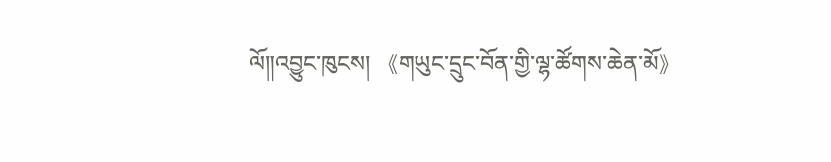ལོ༎འབྱུང་ཁུངས། 《གཡུང་དྲུང་བོན་གྱི་ལྷ་ཚོགས་ཆེན་མོ》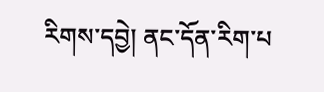རིགས་དབྱེ། ནང་དོན་རིག་པ